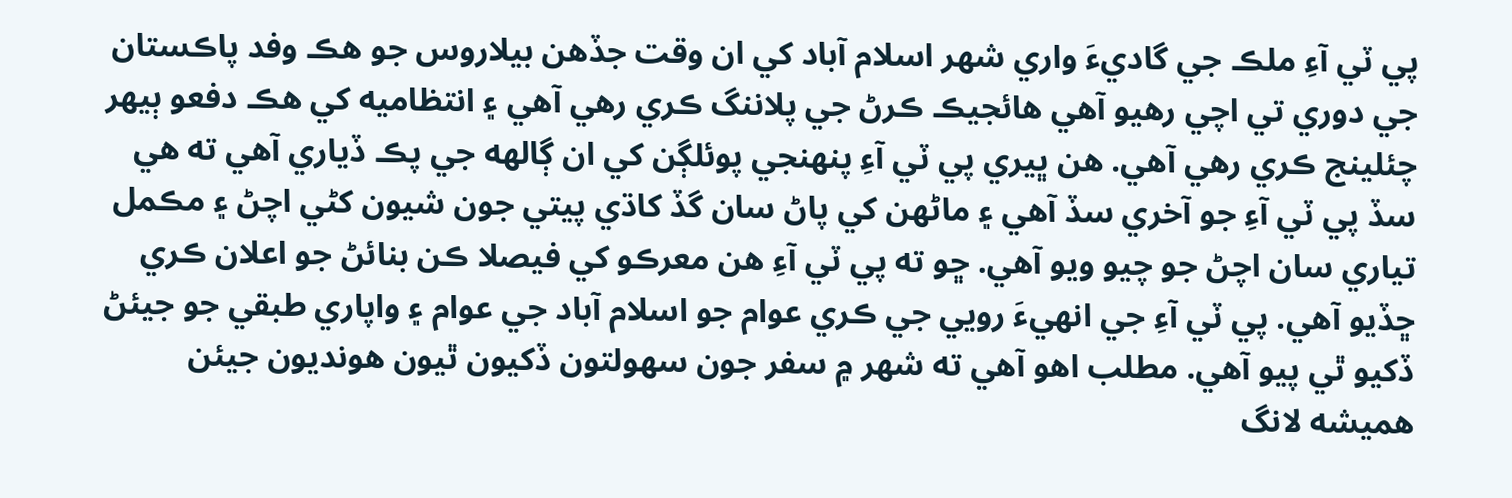پي ٽي آءِ ملڪ جي گاديءَ واري شهر اسلام آباد کي ان وقت جڏهن بيلاروس جو هڪ وفد پاڪستان جي دوري تي اچي رهيو آهي هائجيڪ ڪرڻ جي پلاننگ ڪري رهي آهي ۽ انتظاميه کي هڪ دفعو ٻيهر چئلينج ڪري رهي آهي. هن ڀيري پي ٽي آءِ پنهنجي پوئلڳن کي ان ڳالهه جي پڪ ڏياري آهي ته هي سڏ پي ٽي آءِ جو آخري سڏ آهي ۽ ماڻهن کي پاڻ سان گڏ کاڌي پيتي جون شيون کڻي اچڻ ۽ مڪمل تياري سان اچڻ جو چيو ويو آهي. ڇو ته پي ٽي آءِ هن معرڪو کي فيصلا ڪن بنائڻ جو اعلان ڪري ڇڏيو آهي. پي ٽي آءِ جي انهيءَ رويي جي ڪري عوام جو اسلام آباد جي عوام ۽ واپاري طبقي جو جيئڻ ڏکيو ٿي پيو آهي. مطلب اهو آهي ته شهر ۾ سفر جون سهولتون ڏکيون ٿيون هونديون جيئن هميشه لانگ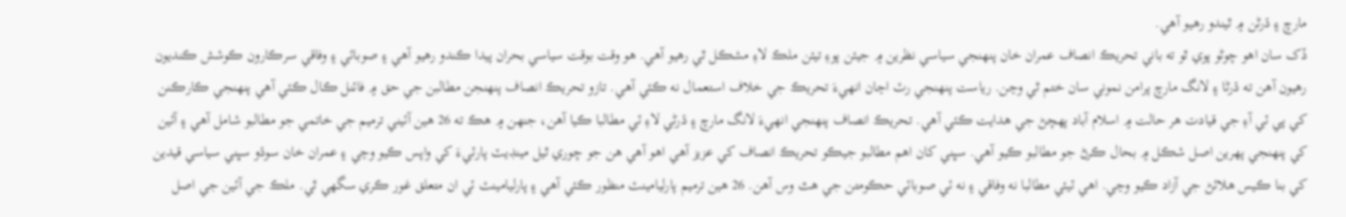مارچ ۽ ڌرڻن ۾ ٿيندو رهيو آهي.
ڏک سان اهو چوڻو پوي ٿو ته باني تحريڪ انصاف عمران خان پنهنجي سياسي نظرين ۾ جيئن پوءِ تيئن ملڪ لاءِ مشڪل ٿي رهيو آهي. هو وقت بوقت سياسي بحران پيدا ڪندو رهيو آهي ۽ صوبائي ۽ وفاقي سرڪارون ڪوشش ڪنديون رهيون آهن ته ڌرڻا ۽ لانگ مارچ پرامن نموني سان ختم ٿي وڃن. رياست پنهنجي رٽ اڃان انهيءَ تحريڪ جي خلاف استعمال نه ڪئي آهي. تازو تحريڪ انصاف پنهنجن مطالبن جي حق ۾ فائنل ڪال ڪئي آهي پنهنجي ڪارڪنن کي پي ٽي آءِ جي قيادت هر حالت ۾ اسلام آباد پهچڻ جي هدايت ڪئي آهي. تحريڪ انصاف پنهنجي انهيءَ لانگ مارچ ۽ ڌرڻي لاءِ ٽي مطالبا ڪيا آهن، جنهن ۾ هڪ ته 26 هين آئيني ترميم جي خاتمي جو مطالبو شامل آهي ۽ آئين کي پنهنجي پهرين اصل شڪل ۾ بحال ڪرڻ جو مطالبو ڪيو آهي. سڀني کان اهم مطالبو جيڪو تحريڪ انصاف کي عزيز آهي اهو آهي هن جو چوري ٿيل مينڊيٽ پارٽيءَ کي واپس ڪيو وڃي ۽ عمران خان سوڌو سڀني سياسي قيدين کي بنا ڪيس هلائڻ جي آزاد ڪيو وڃي. اهي ٽيئي مطالبا نه وفاقي ۽ نه ئي صوبائي حڪومتن جي هٿ وس آهن. 26 هين ترميم پارليامينٽ منظور ڪئي آهي ۽ پارليامينٽ ئي ان متعلق غور ڪري سگهي ٿي. ملڪ جي آئين جي اصل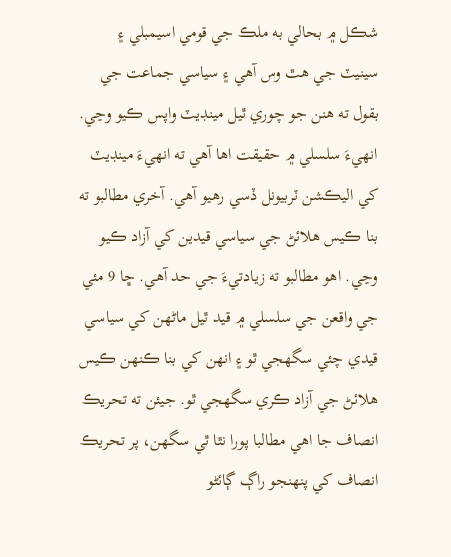شڪل ۾ بحالي به ملڪ جي قومي اسيمبلي ۽ سينيٽ جي هٿ وس آهي ۽ سياسي جماعت جي بقول ته هنن جو چوري ٿيل مينڊيٽ واپس ڪيو وڃي. انهيءَ سلسلي ۾ حقيقت اها آهي ته انهيءَ مينڊيٽ کي اليڪشن ٽربيونل ڏسي رهيو آهي. آخري مطالبو ته بنا ڪيس هلائڻ جي سياسي قيدين کي آزاد ڪيو وڃي. اهو مطالبو ته زيادتيءَ جي حد آهي. ڇا 9 مئي جي واقعن جي سلسلي ۾ قيد ٿيل ماڻهن کي سياسي قيدي چئي سگهجي ٿو ۽ انهن کي بنا ڪنهن ڪيس هلائڻ جي آزاد ڪري سگهجي ٿو. جيئن ته تحريڪ انصاف جا اهي مطالبا پورا نٿا ٿي سگهن، پر تحريڪ انصاف کي پنهنجو راڳ ڳائڻو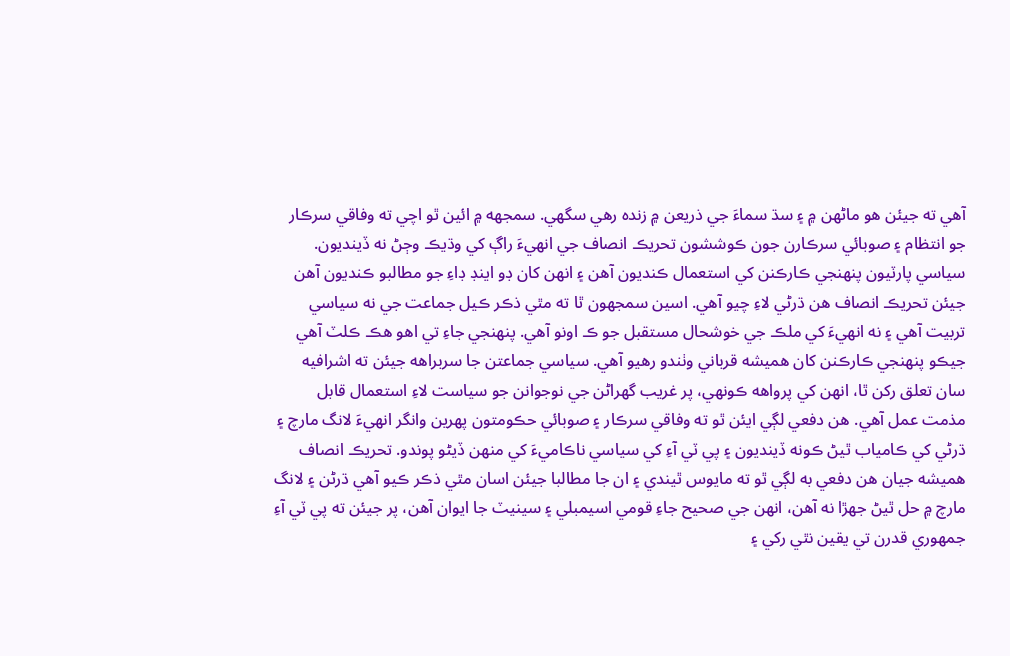آهي ته جيئن هو ماڻهن ۾ ۽ سڌ سماءَ جي ذريعن ۾ زنده رهي سگهي. سمجهه ۾ ائين ٿو اچي ته وفاقي سرڪار جو انتظام ۽ صوبائي سرڪارن جون ڪوششون تحريڪ انصاف جي انهيءَ راڳ کي وڌيڪ وڄڻ نه ڏينديون. سياسي پارٽيون پنهنجي ڪارڪنن کي استعمال ڪنديون آهن ۽ انهن کان ڊو اينڊ ڊاءِ جو مطالبو ڪنديون آهن جيئن تحريڪ انصاف هن ڌرڻي لاءِ چيو آهي. اسين سمجهون ٿا ته مٿي ذڪر ڪيل جماعت جي نه سياسي تربيت آهي ۽ نه انهيءَ کي ملڪ جي خوشحال مستقبل جو ڪ اونو آهي. پنهنجي جاءِ تي اهو هڪ ڪلٽ آهي جيڪو پنهنجي ڪارڪنن کان هميشه قرباني وٺندو رهيو آهي. سياسي جماعتن جا سربراهه جيئن ته اشرافيه سان تعلق رکن ٿا، انهن کي پرواهه ڪونهي، پر غريب گهراڻن جي نوجوانن جو سياست لاءِ استعمال قابل مذمت عمل آهي. هن دفعي لڳي ايئن ٿو ته وفاقي سرڪار ۽ صوبائي حڪومتون پهرين وانگر انهيءَ لانگ مارچ ۽ ڌرڻي کي ڪامياب ٿيڻ ڪونه ڏينديون ۽ پي ٽي آءِ کي سياسي ناڪاميءَ کي منهن ڏيڻو پوندو. تحريڪ انصاف هميشه جيان هن دفعي به لڳي ٿو ته مايوس ٿيندي ۽ ان جا مطالبا جيئن اسان مٿي ذڪر ڪيو آهي ڌرڻن ۽ لانگ مارچ ۾ حل ٿيڻ جهڙا نه آهن، انهن جي صحيح جاءِ قومي اسيمبلي ۽ سينيٽ جا ايوان آهن، پر جيئن ته پي ٽي آءِ جمهوري قدرن تي يقين نٿي رکي ۽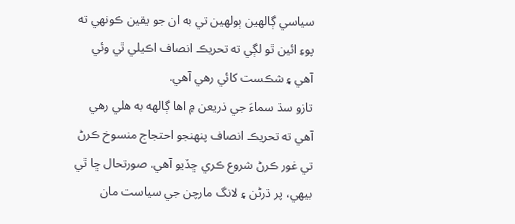سياسي ڳالهين ٻولهين تي به ان جو يقين ڪونهي ته پوءِ ائين ٿو لڳي ته تحريڪ انصاف اڪيلي ٿي وئي آهي ۽ شڪست کائي رهي آهي.
تازو سڌ سماءَ جي ذريعن ۾ اها ڳالهه به هلي رهي آهي ته تحريڪ انصاف پنهنجو احتجاج منسوخ ڪرڻ تي غور ڪرڻ شروع ڪري ڇڏيو آهي. صورتحال ڇا ٿي بيهي، پر ڌرڻن ۽ لانگ مارچن جي سياست مان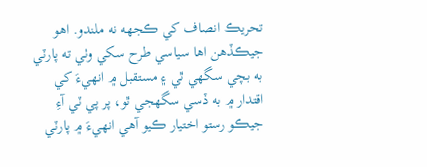تحريڪ انصاف کي ڪجهه نه ملندو. اهو جيڪڏهن اها سياسي طرح سکي وٺي ته پارٽي به بچي سگهي ٿي ۽ مستقبل ۾ انهيءَ کي اقتدار ۾ به ڏسي سگهجي ٿو، پر پي ٽي آءِ جيڪو رستو اختيار ڪيو آهي انهيءَ ۾ پارٽي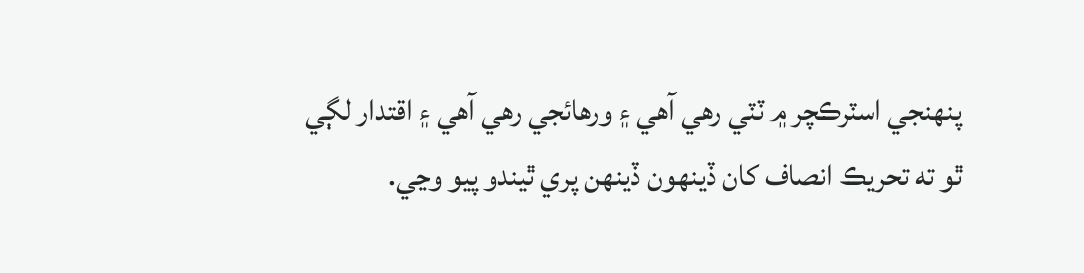پنهنجي اسٽرڪچر ۾ ٽٽي رهي آهي ۽ ورهائجي رهي آهي ۽ اقتدار لڳي ٿو ته تحريڪ انصاف کان ڏينهون ڏينهن پري ٿيندو پيو وڃي.